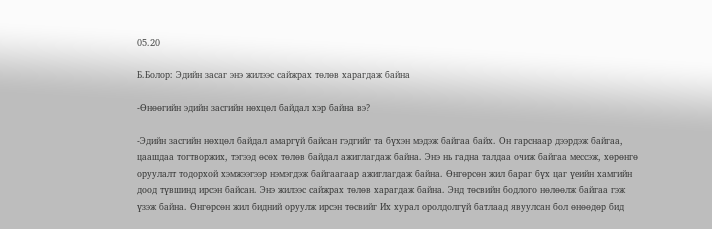05.20

Б.Болор: Эдийн засаг энэ жилээс сайжрах төлөв харагдаж байна

-Өнөөгийн эдийн засгийн нөхцөл байдал хэр байна вэ?

-Эдийн засгийн нөхцөл байдал амаргүй байсан гэдгийг та бүхэн мэдэж байгаа байх. Он гарснаар дээрдэж байгаа, цаашдаа тогтворжих, тэгээд өсөх төлөв байдал ажиглагдаж байна. Энэ нь гадна талдаа очиж байгаа мессэж, хөрөнгө оруулалт тодорхой хэмжээгээр нэмэгдэж байгаагаар ажиглагдаж байна. Өнгөрсөн жил бараг бүх цаг үеийн хамгийн доод түвшинд ирсэн байсан. Энэ жилээс сайжрах төлөв харагдаж байна. Энд төсвийн бодлого нөлөөлж байгаа гэж үзэж байна. Өнгөрсөн жил бидний оруулж ирсэн төсвийг Их хурал оролдолгүй батлаад явуулсан бол өнөөдөр бид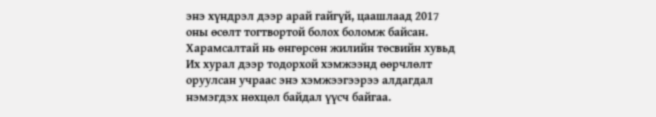энэ хүндрэл дээр арай гайгүй, цаашлаад 2017 оны өсөлт тогтвортой болох боломж байсан. Харамсалтай нь өнгөрсөн жилийн төсвийн хувьд Их хурал дээр тодорхой хэмжээнд өөрчлөлт оруулсан учраас энэ хэмжээгээрээ алдагдал нэмэгдэх нөхцөл байдал үүсч байгаа.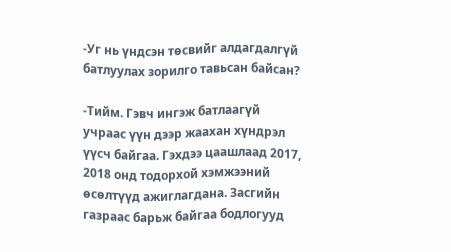-Уг нь үндсэн төсвийг алдагдалгүй батлуулах зорилго тавьсан байсан?

-Тийм. Гэвч ингэж батлаагүй учраас үүн дээр жаахан хүндрэл үүсч байгаа. Гэхдээ цаашлаад 2017, 2018 онд тодорхой хэмжээний өсөлтүүд ажиглагдана. Засгийн газраас барьж байгаа бодлогууд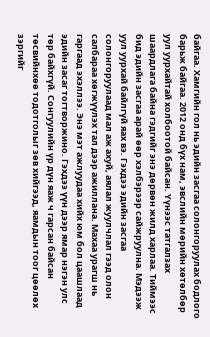байгаа. Хамгийн гол нь эдийн засгаа солонгоруулах бодлого барьж байгаа. 2012 онд бүх нам, эвслийн мөрийн хөтөлбөр уул уурхайтай холбоотой байсан. Үүнээс татгалзах шаардлага байна гэдгийг энэ дөрвөн жилд харлаа. Тиймээс бид эдийн засгаа арай өөр хэлбэрээр сайжруулна. Мэдээж уул уурхай байлгүй яах вэ. Гэхдээ эдийн засгаа солонгоруулаад мал аж ахуй, аялал жуулчлал гээд олон салбараа хөгжүүлэх тал дээр ажиллана. Махаа урагш нь гаргаад эхэллээ. Энэ мэт ажлуудаа хийх юм бол цаашлаад эдийн засаг тогтворжино. Гэхдээ үүн дээр ямар нэгэн улс төр байхгүй. Сонгуулийн үр дүн яаж ч гарсан байсан төсвийнхөө тодотголыг зөв хийгээд, яамдын тоог цөөлөх зэргийг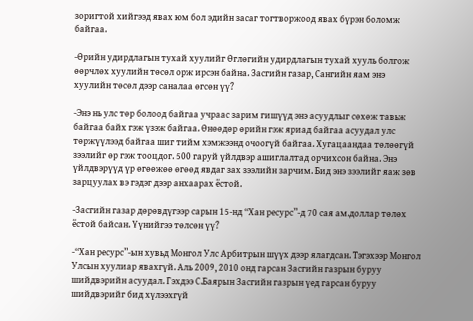зоригтой хийгээд явах юм бол эдийн засаг тогтворжоод явах бүрэн боломж байгаа.

-Өрийн удирдлагын тухай хуулийг Өглөгийн удирдлагын тухай хууль болгож өөрчлөх хуулийн төсөл орж ирсэн байна. Засгийн газар, Сангийн яам энэ хуулийн төсөл дээр саналаа өгсөн үү?

-Энэ нь улс төр болоод байгаа учраас зарим гишүүд энэ асуудлыг сөхөж тавьж байгаа байх гэж үзэж байгаа. Өнөөдөр өрийн гэж яриад байгаа асуудал улс төржүүлээд байгаа шиг тийм хэмжээнд очоогүй байгаа. Хугацаандаа төлөөгүй зээлийг өр гэж тооцдог. 500 гаруй үйлдвэр ашиглалтад орчихсон байна. Энэ үйлдвэрүүд үр өгөөжөө өгөөд явдаг зах зээлийн зарчим. Бид энэ зээлийг яаж зөв зарцуулах вэ гэдэг дээр анхаарах ёстой.

-Засгийн газар дөрөвдүгээр сарын 15-нд “Хан ресурс”-д 70 сая ам.доллар төлөх ёстой байсан. Үүнийгээ төлсөн үү?

-“Хан ресурс”-ын хувьд Монгол Улс Арбитрын шүүх дээр ялагдсан. Тэгэхээр Монгол Улсын хуулиар явахгүй. Аль 2009, 2010 онд гарсан Засгийн газрын буруу шийдвэрийн асуудал. Гэхдээ С.Баярын Засгийн газрын үед гарсан буруу шийдвэрийг бид хүлээхгүй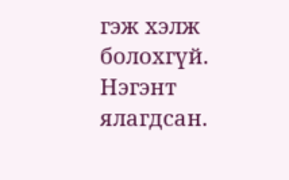гэж хэлж болохгүй. Нэгэнт ялагдсан.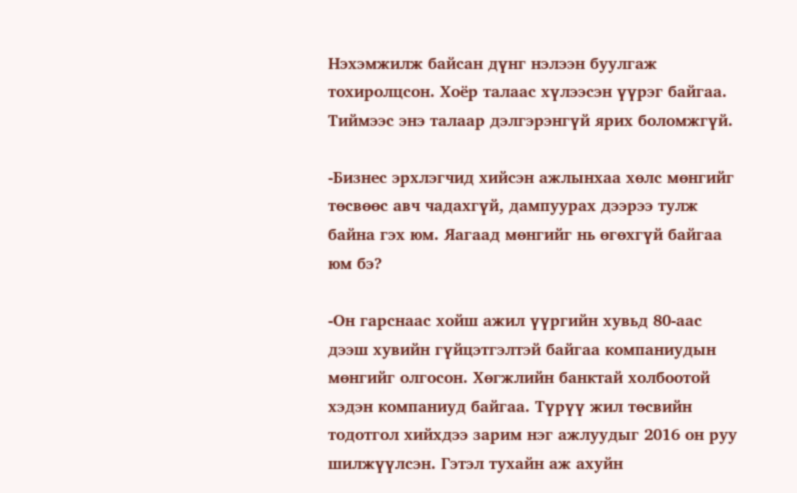Нэхэмжилж байсан дүнг нэлээн буулгаж тохиролцсон. Хоёр талаас хүлээсэн үүрэг байгаа. Тиймээс энэ талаар дэлгэрэнгүй ярих боломжгүй.

-Бизнес эрхлэгчид хийсэн ажлынхаа хөлс мөнгийг төсвөөс авч чадахгүй, дампуурах дээрээ тулж байна гэх юм. Яагаад мөнгийг нь өгөхгүй байгаа юм бэ?

-Он гарснаас хойш ажил үүргийн хувьд 80-аас дээш хувийн гүйцэтгэлтэй байгаа компаниудын мөнгийг олгосон. Хөгжлийн банктай холбоотой хэдэн компаниуд байгаа. Түрүү жил төсвийн тодотгол хийхдээ зарим нэг ажлуудыг 2016 он руу шилжүүлсэн. Гэтэл тухайн аж ахуйн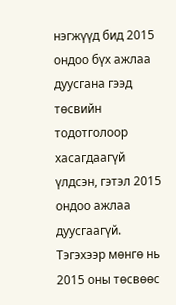нэгжүүд бид 2015 ондоо бүх ажлаа дуусгана гээд төсвийн тодотголоор хасагдаагүй үлдсэн, гэтэл 2015 ондоо ажлаа дуусгаагүй. Тэгэхээр мөнгө нь 2015 оны төсвөөс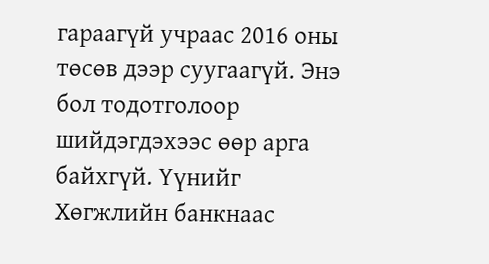гараагүй учраас 2016 оны төсөв дээр суугаагүй. Энэ бол тодотголоор шийдэгдэхээс өөр арга байхгүй. Үүнийг Хөгжлийн банкнаас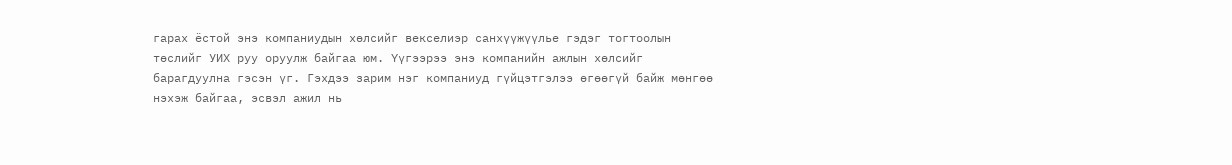гарах ёстой энэ компаниудын хөлсийг векселиэр санхүүжүүлье гэдэг тогтоолын төслийг УИХ руу оруулж байгаа юм. Үүгээрээ энэ компанийн ажлын хөлсийг барагдуулна гэсэн үг. Гэхдээ зарим нэг компаниуд гүйцэтгэлээ өгөөгүй байж мөнгөө нэхэж байгаа, эсвэл ажил нь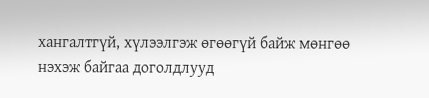хангалтгүй, хүлээлгэж өгөөгүй байж мөнгөө нэхэж байгаа доголдлууд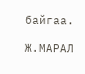байгаа.

Ж.МАРАЛ